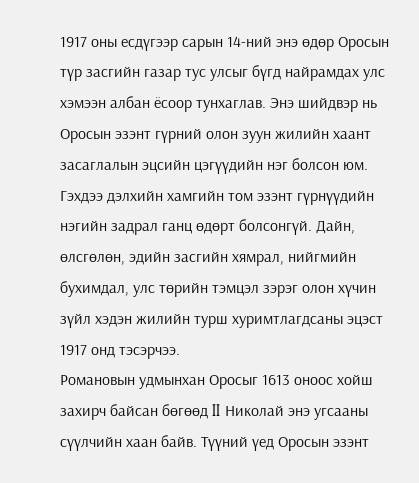1917 оны есдүгээр сарын 14-ний энэ өдөр Оросын түр засгийн газар тус улсыг бүгд найрамдах улс хэмээн албан ёсоор тунхаглав. Энэ шийдвэр нь Оросын эзэнт гүрний олон зуун жилийн хаант засаглалын эцсийн цэгүүдийн нэг болсон юм. Гэхдээ дэлхийн хамгийн том эзэнт гүрнүүдийн нэгийн задрал ганц өдөрт болсонгүй. Дайн, өлсгөлөн, эдийн засгийн хямрал, нийгмийн бухимдал, улс төрийн тэмцэл зэрэг олон хүчин зүйл хэдэн жилийн турш хуримтлагдсаны эцэст 1917 онд тэсэрчээ.
Романовын удмынхан Оросыг 1613 оноос хойш захирч байсан бөгөөд II Николай энэ угсааны сүүлчийн хаан байв. Түүний үед Оросын эзэнт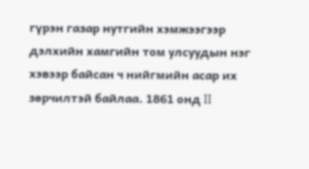гүрэн газар нутгийн хэмжээгээр дэлхийн хамгийн том улсуудын нэг хэвээр байсан ч нийгмийн асар их зөрчилтэй байлаа. 1861 онд II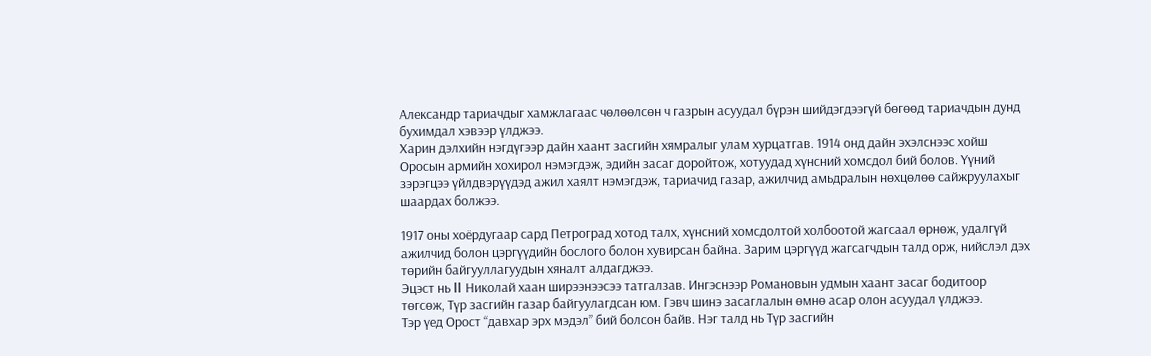Александр тариачдыг хамжлагаас чөлөөлсөн ч газрын асуудал бүрэн шийдэгдээгүй бөгөөд тариачдын дунд бухимдал хэвээр үлджээ.
Харин дэлхийн нэгдүгээр дайн хаант засгийн хямралыг улам хурцатгав. 1914 онд дайн эхэлснээс хойш Оросын армийн хохирол нэмэгдэж, эдийн засаг доройтож, хотуудад хүнсний хомсдол бий болов. Үүний зэрэгцээ үйлдвэрүүдэд ажил хаялт нэмэгдэж, тариачид газар, ажилчид амьдралын нөхцөлөө сайжруулахыг шаардах болжээ.

1917 оны хоёрдугаар сард Петроград хотод талх, хүнсний хомсдолтой холбоотой жагсаал өрнөж, удалгүй ажилчид болон цэргүүдийн бослого болон хувирсан байна. Зарим цэргүүд жагсагчдын талд орж, нийслэл дэх төрийн байгууллагуудын хяналт алдагджээ.
Эцэст нь II Николай хаан ширээнээсээ татгалзав. Ингэснээр Романовын удмын хаант засаг бодитоор төгсөж, Түр засгийн газар байгуулагдсан юм. Гэвч шинэ засаглалын өмнө асар олон асуудал үлджээ.
Тэр үед Орост “давхар эрх мэдэл” бий болсон байв. Нэг талд нь Түр засгийн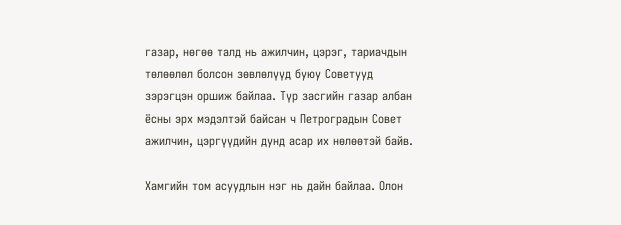газар, нөгөө талд нь ажилчин, цэрэг, тариачдын төлөөлөл болсон зөвлөлүүд буюу Советууд зэрэгцэн оршиж байлаа. Түр засгийн газар албан ёсны эрх мэдэлтэй байсан ч Петроградын Совет ажилчин, цэргүүдийн дунд асар их нөлөөтэй байв.

Хамгийн том асуудлын нэг нь дайн байлаа. Олон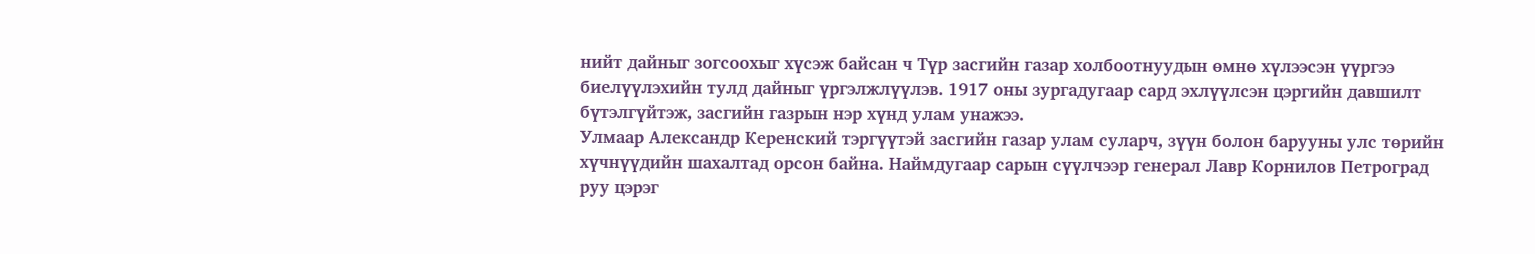нийт дайныг зогсоохыг хүсэж байсан ч Түр засгийн газар холбоотнуудын өмнө хүлээсэн үүргээ биелүүлэхийн тулд дайныг үргэлжлүүлэв. 1917 оны зургадугаар сард эхлүүлсэн цэргийн давшилт бүтэлгүйтэж, засгийн газрын нэр хүнд улам унажээ.
Улмаар Александр Керенский тэргүүтэй засгийн газар улам суларч, зүүн болон барууны улс төрийн хүчнүүдийн шахалтад орсон байна. Наймдугаар сарын сүүлчээр генерал Лавр Корнилов Петроград руу цэрэг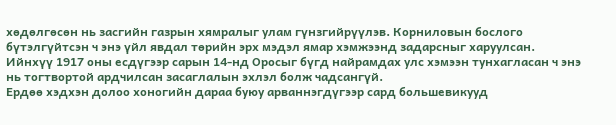хөдөлгөсөн нь засгийн газрын хямралыг улам гүнзгийрүүлэв. Корниловын бослого бүтэлгүйтсэн ч энэ үйл явдал төрийн эрх мэдэл ямар хэмжээнд задарсныг харуулсан.
Ийнхүү 1917 оны есдүгээр сарын 14-нд Оросыг бүгд найрамдах улс хэмээн тунхагласан ч энэ нь тогтвортой ардчилсан засаглалын эхлэл болж чадсангүй.
Ердөө хэдхэн долоо хоногийн дараа буюу арваннэгдүгээр сард большевикууд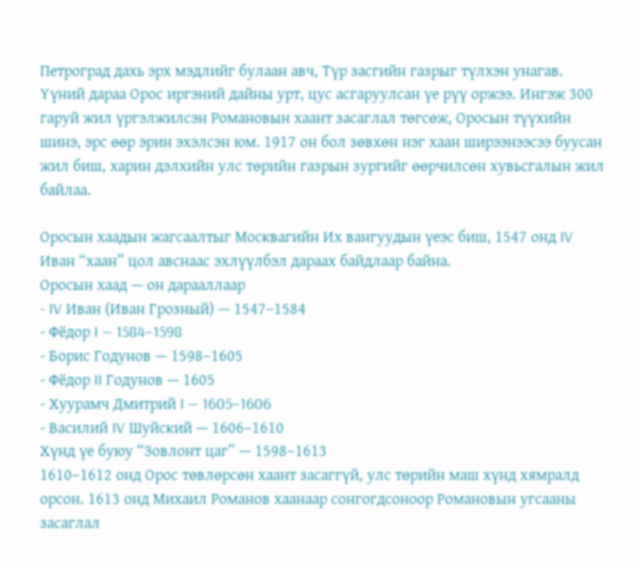Петроград дахь эрх мэдлийг булаан авч, Түр засгийн газрыг түлхэн унагав.
Үүний дараа Орос иргэний дайны урт, цус асгаруулсан үе рүү оржээ. Ингэж 300 гаруй жил үргэлжилсэн Романовын хаант засаглал төгсөж, Оросын түүхийн шинэ, эрс өөр эрин эхэлсэн юм. 1917 он бол зөвхөн нэг хаан ширээнээсээ буусан жил биш, харин дэлхийн улс төрийн газрын зургийг өөрчилсөн хувьсгалын жил байлаа.

Оросын хаадын жагсаалтыг Москвагийн Их вангуудын үеэс биш, 1547 онд IV Иван “хаан” цол авснаас эхлүүлбэл дараах байдлаар байна.
Оросын хаад — он дарааллаар
- IV Иван (Иван Грозный) — 1547–1584
- Фёдор I — 1584–1598
- Борис Годунов — 1598–1605
- Фёдор II Годунов — 1605
- Хуурамч Дмитрий I — 1605–1606
- Василий IV Шуйский — 1606–1610
Хүнд үе буюу “Зовлонт цаг” — 1598–1613
1610–1612 онд Орос төвлөрсөн хаант засаггүй, улс төрийн маш хүнд хямралд орсон. 1613 онд Михаил Романов хаанаар сонгогдсоноор Романовын угсааны засаглал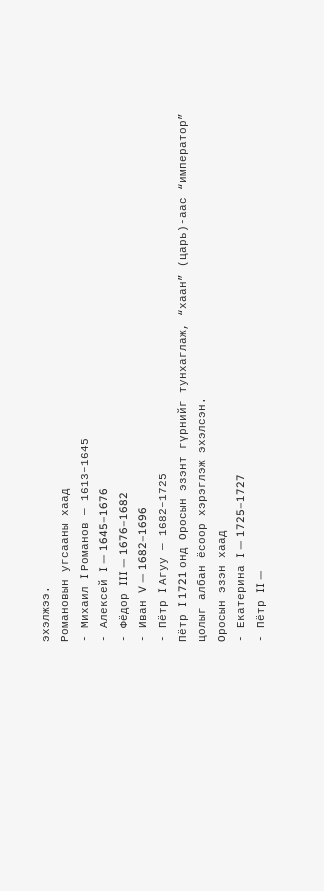эхэлжээ.
Романовын угсааны хаад
- Михаил I Романов — 1613–1645
- Алексей I — 1645–1676
- Фёдор III — 1676–1682
- Иван V — 1682–1696
- Пётр I Агуу — 1682–1725
Пётр I 1721 онд Оросын эзэнт гүрнийг тунхаглаж, “хаан” (царь)-аас “император” цолыг албан ёсоор хэрэглэж эхэлсэн.
Оросын эзэн хаад
- Екатерина I — 1725–1727
- Пётр II —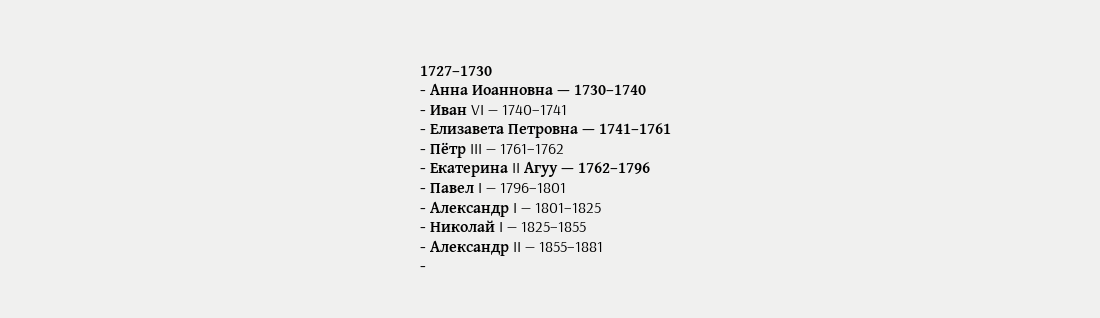1727–1730
- Анна Иоанновна — 1730–1740
- Иван VI — 1740–1741
- Елизавета Петровна — 1741–1761
- Пётр III — 1761–1762
- Екатерина II Агуу — 1762–1796
- Павел I — 1796–1801
- Александр I — 1801–1825
- Николай I — 1825–1855
- Александр II — 1855–1881
-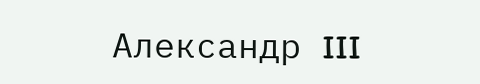Александр III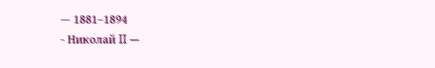— 1881–1894
- Николай II —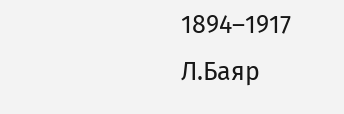1894–1917
Л.Баяр